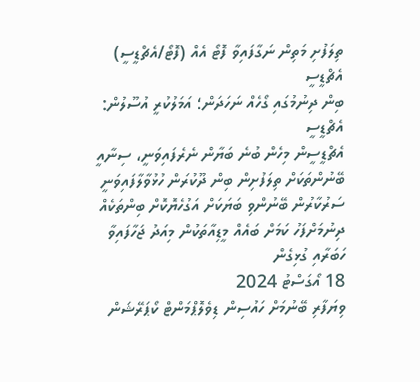ތިލަފުށި މަތިން ނަގާފައިވާ ފޮޓޯ އެއް (ފޮޓޯ/އެޗްޑީސީ)
އެޗްޑީސީ
ބިން ދިނުމުގައި ގޯހެއް ނަހަދަން؛ އަމަލުކުރީ އުސޫލުން: އެޗްޑީސީ
އެޗްޑީސީން މިހެން ބުނެ ބަޔާން ނެރެފައިވަނީ، ސިނާއީ ބޭނުންތަކަށް ތިލަފުށިން ބިން ދޫކުރަން ހުޅުވާލާފައިވަނީ ސަރުކާރުން ބޭނުންވި ބަޔަކަށް އަގުހެޔޮކޮށް ބިންތަކެއް ދިނުމަށްފަހު ކަމަށް ބައެއް މީޑިއާތަކުން މިއަދު ޖަހާފައިވާ ހަބަރާއި ގުޅިގެން
18 އޯގަސްޓު 2024
ވިޔަފާރި ބޭނުމަށް ހައުސިން ޑިވެލޮޕްމަންޓް ކޯޕަރޭޝަން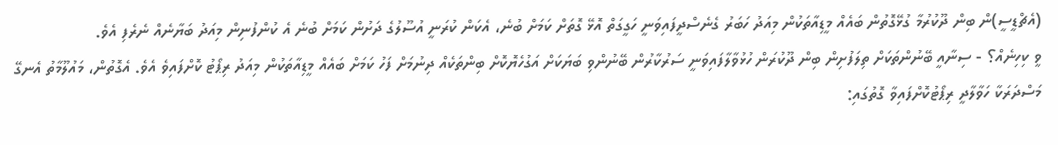(އެޗްޑީސީ)ން ބިން ދޫކުރުމާ ގުޅޭގޮތުން ބައެއް މީޑިއާތަކުން މިއަދު ހަބަރު ގެނެސްދީފައިވަނީ ހަގީގަތް އޮޅޭ ގޮތަށް ކަމަށް ބުނެ، އެކަން ކުރަނީ އުސޫލުގެ ދަށުން ކަމަށް ބުނެ އެ ކުންފުނިން މިއަދު ބަޔާނެއް ނެރެފި އެވެ.
ވީ ކިހިނެއް؟ - ސިނާއީ ބޭނުންތަކަށް ތިލަފުށިން ބިން ދޫކުރަން ހުޅުވާލާފައިވަނީ ސަރުކާރުން ބޭނުންވި ބަޔަކަށް އަގުހެޔޮކޮށް ބިންތަކެއް ދިނުމަށް ފަހު ކަމަށް ބައެއް މީޑިއާތަކުން މިއަދު ރިޕޯޓު ކޮށްފައިވެ އެވެ. އެގޮތުން، މައުލޫމާތު އެނގޭ މަސްދަރަކާ ހަވާލާދީ ރިޕޯޓުކޮށްފައިވާ ގޮތުގައި: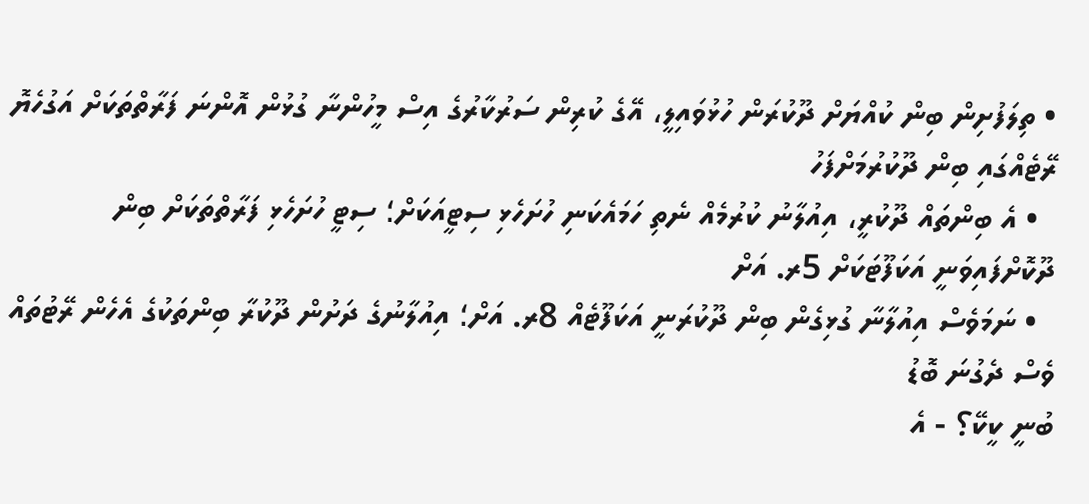• ތިލަފުށިން ބިން ކުއްޔަށް ދޫކުރަން ހުޅުވައިލީ، އޭގެ ކުރިން ސަރުކާރުގެ އިސް މީހުންނާ ގުޅުން އޮންނަ ފަރާތްތަކަށް އަގުހެޔޮ ރޭޓެއްގައި ބިން ދޫކުރުމަށްފަހު
  • އެ ބިންތައް ދޫކުރީ، އިއުލާނު ކުރުމެއް ނެތި ހަމައެކަނި ހުށަހެޅި ސިޓީއަކަށް؛ ސިޓީ ހުށަހެޅި ފަރާތްތަކަށް ބިން ދޫކޮށްފައިވަނީ އަކަފޫޓަކަށް 5ރ. އަށް
  • ނަމަވެސް އިއުލާނާ ގުޅިގެން ބިން ދޫކުރަނީ އަކަފޫޓެއް 8ރ. އަށް؛ އިއުލާނުގެ ދަށުން ދޫކުރާ ބިންތަކުގެ އެހެން ރޭޓުތައް ވެސް ދެގުނަ ބޮޑު
ބުނީ ކީކޭ؟ - އެ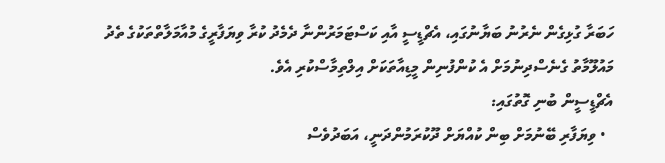ހަބަރާ ގުޅިގެން ނެރުނު ބަޔާނުގައި، އެޗްޑީސީ އާއި ކަސްޓަމަރުންނާ ދެމެދު ކުރާ ވިޔަފާރީގެ މުއާމަލާތްތަކުގެ ތެދު މައުލޫމާތު ގެނެސްދިނުމަށް އެ ކުންފުނިން މީޑިއާތަކަށް އިލްތިމާސްކުރި އެވެ.
އެޗްޑީސީން ބުނި ގޮތުގައި:
  • ވިޔަފާރި ބޭނުމަށް ބިން ކުއްޔަށް ދޫކުރަމުންދަނީ، އަބަދުވެސް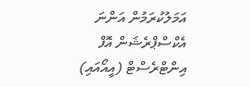އަމަލުކުރަމުން އަންނަ އެކްސްޕްރެޝަން އޮފް އިންޓްރެސްޓް (އީއޯއައި)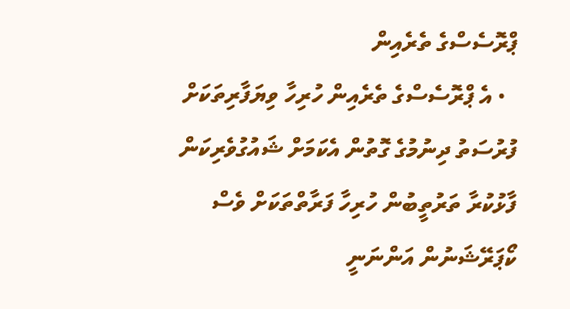ޕްރޮސެސްގެ ތެރެއިން
  • އެ ޕްރޮސެސްގެ ތެރެއިން ހުރިހާ ވިޔަފާރިތަކަށް ފުރުސަތު ދިނުމުގެ ގޮތުން އެކަމަށް ޝައުގުވެރިކަން ފާޅުކުރާ ތަރުތީބުން ހުރިހާ ފަރާތްތަކަށް ވެސް ކޯޕަރޭޝަނުން އަންނަނީ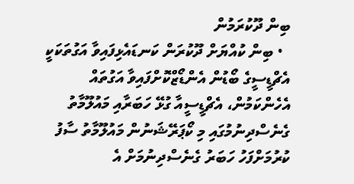ބިން ދޫކުރަމުން
  • ބިން ކުއްޔަށް ދޫކުރަން ކަނޑައެޅިފައިވާ އަގުތަކަކީ އެޗްޑީސީގެ ބޯޑުން އެންޑޯޒްކޮށްފައިވާ އަގުތައް
އެހެންކަމުން، އެޗްޑީސީއާ ގުޅޭ ހަބަރާއި މައުލޫމާތު ގެނެސްދިނުމުގައި މި ކޯޕަރޭޝަނުން މައުލޫމާތު ސާފު ކުރުމަށްފަހު ހަބަރު ގެނެސްދިނުމަށް އެ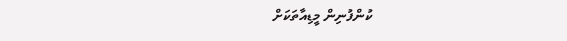ކުންފުނިން މީޑިއާތަކަށް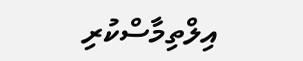އިލްތިމާސްކުރި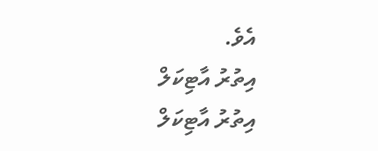އެވެ.
އިތުރު އާޓިކަލް
އިތުރު އާޓިކަލް